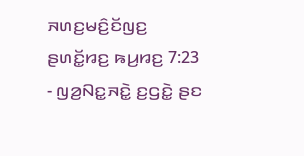ꤏꤛꤢ꤬ꤗꤢꤨ꤬ꤢꤩꤜꤢ꤬ ꤔꤛꤢꤩ꤭ꤙꤢ꤬ ꤒꤣ꤬ꤙꤢ꤬ 7:23 - ꤜꤤ꤬ꤡꤢ꤭ꤏꤢꤧ꤭ ꤢ꤬ꤞꤢꤧ꤭ ꤔꤢ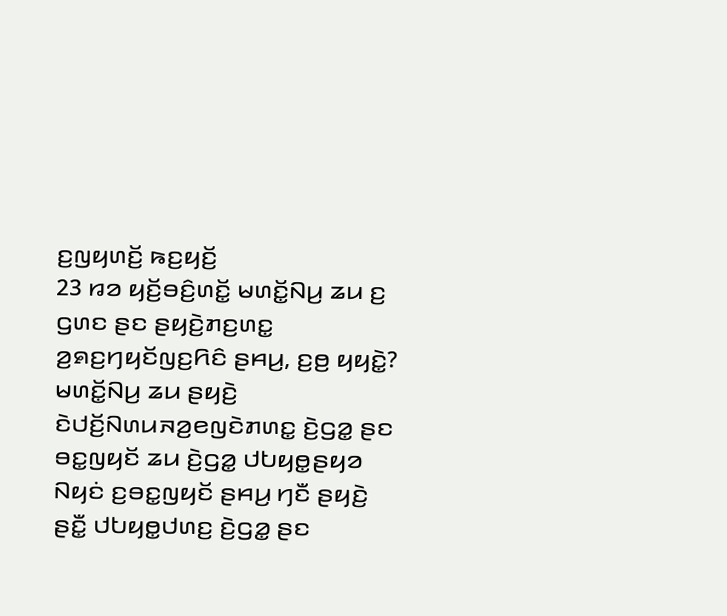ꤢ꤬ꤜꤟꤛꤢꤩ꤬ ꤒꤢ꤬ꤟꤢꤩ꤬
23 ꤙꤤ ꤟꤢꤩ꤬ꤋꤢꤨ꤬ꤛꤢꤩ꤭ ꤗꤛꤢꤩ꤭ꤡꤣ꤬ ꤘꤣ ꤢ꤬ ꤞꤛꤢ ꤔꤢ ꤔꤟꤢꤧ꤬ꤊꤢ꤬ꤛꤢ꤭ ꤤ꤬ꤎꤢ꤬ꤚꤟꤢꤩꤜꤢ꤬ꤖꤢꤨ ꤔꤌꤣ꤬, ꤢ꤬ꤥ꤬ ꤟꤟꤢꤧ꤭? ꤗꤛꤢꤩ꤭ꤡꤣ꤬ ꤘꤣ ꤔꤟꤢꤧ꤬ ꤢꤧꤓꤢꤩ꤬ꤡꤛꤣꤏꤤ꤬ꤕꤜꤢꤧꤊꤛꤢ꤭ ꤢꤧ꤬ꤞꤤ꤭ ꤔꤢ ꤋꤢ꤭ꤜꤟꤢꤩ ꤘꤣ ꤢꤧ꤬ꤞꤤ꤭ ꤓꤝꤟꤥ꤭ꤔꤟꤤ ꤡꤟꤢꤦ ꤢ꤬ꤋꤢ꤭ꤜꤟꤢꤩ ꤔꤌꤣ꤬ ꤚꤢꤪ ꤔꤟꤢꤧ꤬ ꤔꤢꤪ꤭ ꤓꤝꤟꤥ꤭ꤓꤛꤢ꤬ ꤢꤧ꤬ꤞꤤ꤭ ꤔꤢ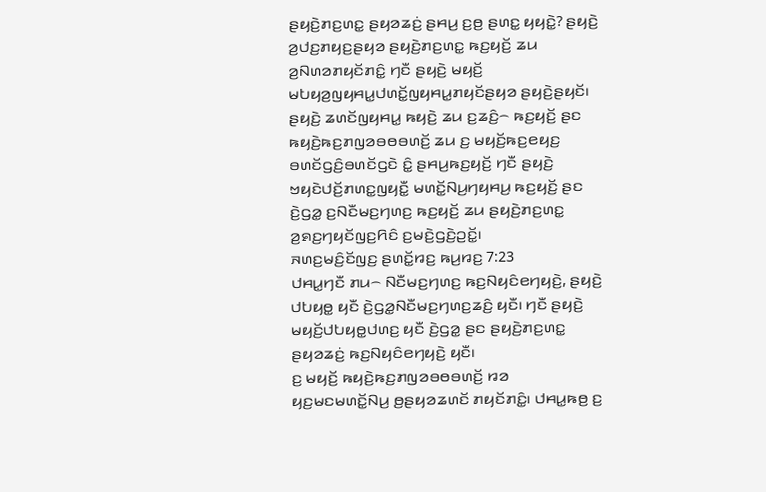ꤔꤟꤢꤧ꤬ꤊꤢ꤬ꤛꤢ꤭ ꤔꤟꤤꤘꤢꤦ꤬ ꤔꤌꤣ꤬ ꤢ꤬ꤥ꤬ ꤔꤛꤢ꤭ ꤟꤟꤢꤧ꤭? ꤔꤟꤢꤧ꤬ ꤤ꤬ꤓꤢ꤬ꤊꤟꤢ꤬ꤔꤟꤤ ꤔꤟꤢꤧ꤬ꤊꤢ꤬ꤛꤢ꤭ ꤒꤢ꤬ꤟꤢꤩ꤬ ꤘꤣ ꤤ꤬ꤡꤛꤤꤊꤟꤢꤩꤊꤢꤨ꤭ ꤚꤢꤪ ꤔꤟꤢꤧ꤬ ꤗꤟꤢꤩ꤬ ꤗꤝꤟꤤ꤬ꤜꤟꤌꤣ꤭ꤓꤛꤢꤩ꤭ꤜꤟꤌꤣ꤭ꤊꤟꤢꤩꤔꤟꤤ ꤔꤟꤢꤧ꤬ꤔꤟꤢꤩ꤯ ꤔꤟꤢꤧ꤬ ꤘꤛꤢꤩꤜꤟꤌꤣ꤭ ꤒꤟꤢꤧ꤬ ꤘꤣ ꤢ꤬ꤘꤢꤨ꤬꤮ ꤒꤢ꤬ꤟꤢꤩ꤬ ꤔꤢ ꤒꤟꤢꤧ꤬ꤒꤢ꤬ꤊꤜꤤꤋꤥꤋꤛꤢꤩ꤬ ꤘꤣ ꤢ꤬ ꤗꤟꤢꤩ꤬ꤒꤢ꤬ꤕꤟꤢ꤬ ꤋꤛꤢꤩꤞꤢꤨ꤬ꤋꤛꤢꤩꤞꤢꤧ ꤢꤨ꤭ ꤔꤌꤣ꤬ꤒꤢ꤬ꤟꤢꤩ꤬ ꤚꤢꤪ ꤔꤟꤢꤧ꤬ ꤠꤟꤢꤧꤓꤢꤩ꤬ꤊꤛꤢ꤭ꤜꤟꤢꤪ꤭ ꤗꤛꤢꤩ꤭ꤡꤣ꤬ꤚꤟꤌꤣ꤬ ꤒꤢ꤬ꤟꤢꤩ꤬ ꤔꤢ ꤢꤧ꤬ꤞꤤ꤭ ꤢ꤬ꤡꤢꤪꤗꤢ꤬ꤚꤛꤢ꤬ ꤒꤢ꤬ꤟꤢꤩ꤬ ꤘꤣ ꤔꤟꤢꤧ꤬ꤊꤢ꤬ꤛꤢ꤭ ꤤ꤬ꤎꤢ꤬ꤚꤟꤢꤩꤜꤢ꤬ꤖꤢꤨ ꤢ꤬ꤗꤢꤧ꤬ꤞꤢꤧ꤬ꤑꤢꤩ꤭꤯
ꤏꤛꤢ꤬ꤗꤢꤨ꤬ꤢꤩꤜꤢ꤬ ꤔꤛꤢꤩ꤭ꤙꤢ꤬ ꤒꤣ꤬ꤙꤢ꤬ 7:23
ꤓꤌꤣ꤭ꤚꤢꤪ ꤊꤣ꤮ ꤡꤢꤪꤗꤢ꤬ꤚꤛꤢ꤬ ꤒꤢ꤬ꤡꤟꤢꤨꤕꤚꤟꤢꤧ꤬, ꤔꤟꤢꤧ꤬ ꤓꤝꤟꤥ꤭ ꤟꤢꤪ ꤢꤧ꤬ꤞꤤ꤭ꤡꤢꤪꤗꤢ꤬ꤚꤛꤢ꤬ꤘꤢꤨ꤬ ꤟꤢꤪ꤯ ꤚꤢꤪ ꤔꤟꤢꤧ꤬ ꤗꤟꤢꤩ꤬ꤓꤝꤟꤥ꤭ꤓꤛꤢ꤬ ꤟꤢꤪ ꤢꤧ꤬ꤞꤤ꤭ ꤔꤢ ꤔꤟꤢꤧ꤬ꤊꤢ꤬ꤛꤢ꤭ ꤔꤟꤤꤘꤢꤦ꤬ ꤒꤢ꤬ꤡꤟꤢꤨꤕꤚꤟꤢꤧ꤬ ꤟꤢꤪ꤯
ꤢ꤬ ꤗꤟꤢꤩ꤬ ꤒꤟꤢꤧ꤬ꤒꤢ꤬ꤊꤜꤤꤋꤥꤋꤛꤢꤩ꤬ ꤙꤤ ꤟꤢ꤬ꤗꤢꤗꤛꤢꤩ꤭ꤡꤣ꤬ ꤥ꤬ꤔꤟꤤꤘꤛꤢꤩ ꤊꤟꤢꤩꤊꤢꤨ꤭꤯ ꤓꤌꤣ꤭ꤒꤥ꤬ ꤢ꤬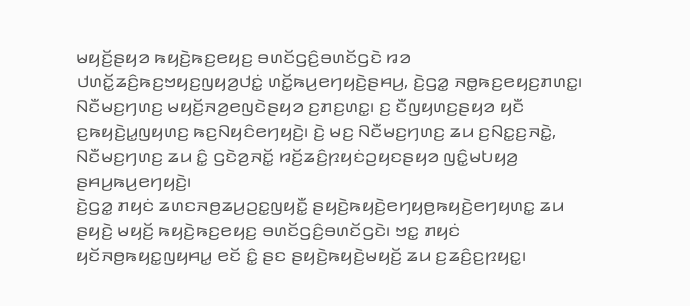ꤗꤟꤢꤩ꤬ꤔꤟꤤ ꤒꤟꤢꤧ꤬ꤒꤢ꤬ꤕꤟꤢ꤬ ꤋꤛꤢꤩꤞꤢꤨ꤬ꤋꤛꤢꤩꤞꤢꤧ ꤙꤤ ꤓꤛꤢꤩ꤭ꤘꤢꤨ꤬ꤒꤢ꤬ꤠꤟꤢ꤬ꤜꤟꤤ꤬ꤓꤢꤦ꤭ ꤛꤢꤩ꤭ꤒꤣ꤬ꤕꤚꤟꤢꤧ꤬ꤔꤌꤣ꤬, ꤢꤧ꤬ꤞꤤ꤭ ꤏꤥ꤭ꤒꤢ꤬ꤕꤟꤢ꤬ꤊꤛꤢ꤭꤯
ꤡꤢꤪꤗꤢ꤬ꤚꤛꤢ꤬ ꤗꤟꤢꤩ꤬ꤏꤤ꤬ꤕꤜꤢꤧꤔꤟꤤ ꤢ꤬ꤊꤢ꤬ꤛꤢ꤭꤯ ꤢ꤬ ꤢꤪꤜꤟꤛꤢ꤬ꤔꤟꤤ ꤟꤢꤪ ꤢ꤬ꤒꤟꤢꤧ꤬ꤣ꤭ꤜꤟꤛꤢ꤬ ꤒꤢ꤬ꤡꤟꤢꤨꤕꤚꤟꤢꤧ꤬꤯ ꤢꤧ꤬ ꤗꤢ꤬ ꤡꤢꤪꤗꤢ꤬ꤚꤛꤢ꤬ ꤘꤣ ꤢ꤬ꤡꤢ꤭ꤢ꤬ꤏꤢꤧ꤭, ꤡꤢꤪꤗꤢ꤬ꤚꤛꤢ꤬ ꤘꤣ ꤢꤨ꤭ ꤞꤢꤧꤤ꤬ꤏꤢꤩ꤭ ꤙꤢꤩ꤬ꤘꤢꤨ꤬ꤐꤟꤢꤦꤑꤟꤢꤔꤟꤤ ꤜꤢꤨ꤭ꤗꤝꤟꤤ꤬ ꤔꤌꤣ꤬ꤒꤣ꤬ꤕꤚꤟꤢꤧ꤬꤯
ꤢꤧ꤬ꤞꤤ꤭ ꤊꤟꤢꤦ ꤘꤛꤢꤏꤥ꤬ꤘꤣ꤬ꤑꤢ꤭ꤜꤟꤢꤪ꤭ ꤔꤟꤢꤧ꤬ꤒꤟꤢꤧ꤬ꤕꤚꤟꤥ꤬ꤒꤟꤢꤧ꤬ꤕꤚꤟꤛꤢ꤭ ꤘꤣ ꤔꤟꤢꤧ꤬ ꤗꤟꤢꤩ꤬ ꤒꤟꤢꤧ꤬ꤒꤢ꤬ꤕꤟꤢ꤬ ꤋꤛꤢꤩꤞꤢꤨ꤬ꤋꤛꤢꤩꤞꤢꤧ꤯ ꤠꤢ꤭ ꤊꤟꤢꤦ ꤟꤢꤩꤏꤥ꤬ꤒꤟꤢ꤭ꤜꤟꤌꤣ꤭ ꤕꤢꤩ ꤢꤨ꤭ ꤔꤢ ꤔꤟꤢꤧ꤬ꤒꤟꤢꤧ꤬ꤗꤟꤢꤩ꤬ ꤘꤣ ꤢ꤬ꤘꤢꤨ꤬ꤢ꤬ꤐꤟꤢ꤭꤯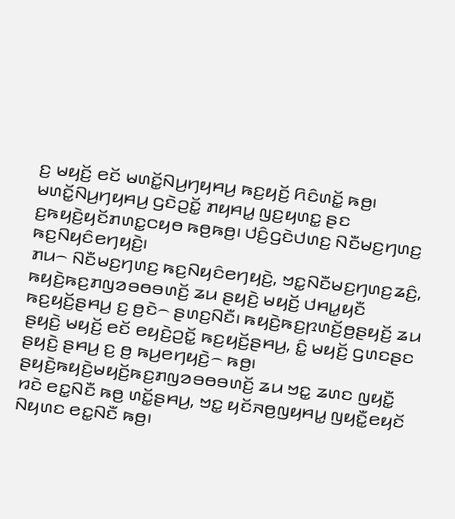ꤢ꤬ ꤗꤟꤢꤩ꤬ ꤕꤢꤩ ꤗꤛꤢꤩ꤭ꤡꤣ꤬ꤚꤟꤌꤣ꤬ ꤒꤢ꤬ꤟꤢꤩ꤬ ꤖꤢꤨꤛꤢꤩ꤭ ꤒꤥ꤬꤯ ꤗꤛꤢꤩ꤭ꤡꤣ꤬ꤚꤟꤌꤣ꤬ ꤞꤢꤧꤑꤢꤩ꤭ ꤊꤟꤌꤣ꤭ ꤜꤢ꤬ꤟꤛꤢ꤭ ꤔꤢ ꤢ꤬ꤒꤟꤢꤧ꤬ꤟꤢꤩꤊꤛꤢ꤭ꤍꤟꤥ ꤒꤥ꤬ꤒꤥ꤬꤯ ꤓꤢꤨ꤬ꤞꤢꤧꤓꤛꤢ꤬ ꤡꤢꤪꤗꤢ꤬ꤚꤛꤢ꤬ ꤒꤢ꤬ꤡꤟꤢꤨꤕꤚꤟꤢꤧ꤬꤯
ꤊꤣ꤮ ꤡꤢꤪꤗꤢ꤬ꤚꤛꤢ꤬ ꤒꤢ꤬ꤡꤟꤢꤨꤕꤚꤟꤢꤧ꤬, ꤠꤢ꤭ꤡꤢꤪꤗꤢ꤬ꤚꤛꤢ꤬ꤘꤢꤨ꤬, ꤒꤟꤢꤧ꤬ꤒꤢ꤬ꤊꤜꤤꤋꤥꤋꤛꤢꤩ꤬ ꤘꤣ ꤔꤟꤢꤧ꤬ ꤗꤟꤢꤩ꤬ ꤓꤌꤣ꤭ꤟꤢꤪ ꤒꤢ꤬ꤟꤢꤩ꤬ꤔꤌꤣ꤬ ꤢ꤬ ꤥ꤬ꤢꤧ꤮ ꤔꤛꤢ꤬ꤡꤢꤪ꤯ ꤒꤟꤢꤧ꤬ꤒꤢ꤬ꤐꤛꤢꤩ꤬ꤥ꤬ꤔꤟꤢꤩ꤬ ꤘꤣ ꤔꤟꤢꤧ꤬ ꤗꤟꤢꤩ꤬ ꤕꤢꤩ ꤕꤟꤢꤧ꤬ꤑꤢꤩ꤭ ꤒꤢ꤬ꤟꤢꤩ꤬ꤔꤌꤣ꤬, ꤢꤨ꤭ ꤗꤟꤢꤩ꤬ ꤞꤛꤢꤔꤢ ꤔꤟꤢꤧ꤬ ꤔꤌꤣ꤬ ꤢ꤬ ꤥ꤬ ꤒꤣ꤬ꤕꤚꤟꤢꤧ꤬꤮ ꤒꤥ꤬꤯ ꤔꤟꤢꤧ꤬ꤒꤟꤢꤧ꤬ꤗꤟꤢꤩ꤬ꤒꤢ꤬ꤊꤜꤤꤋꤥꤋꤛꤢꤩ꤬ ꤘꤣ ꤠꤢ꤭ ꤘꤛꤢ ꤜꤟꤢꤪ꤭ ꤙꤢꤧ ꤕꤢ꤭ꤡꤢꤪ ꤒꤥ꤬ ꤛꤢꤩ꤭ꤔꤌꤣ꤬, ꤠꤢ꤭ ꤟꤢꤩꤏꤥ꤬ꤜꤟꤌꤣ꤭ ꤜꤟꤢꤪ꤭ꤕꤟꤢꤩ ꤡꤟꤛꤢ ꤕꤢ꤭ꤡꤢꤪ ꤒꤥ꤬꤯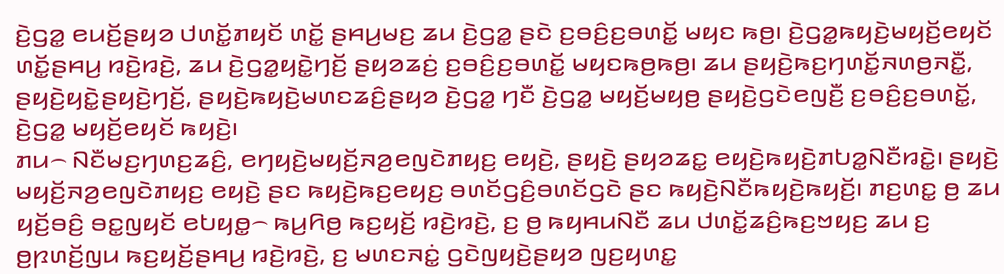ꤢꤧ꤬ꤞꤤ꤭ ꤕꤣꤢꤩ꤬ꤔꤟꤤ ꤓꤛꤢꤩ꤭ꤊꤟꤢꤩ ꤛꤢꤩ꤭ ꤔꤌꤣ꤬ꤗꤢ꤬ ꤘꤣ ꤢꤧ꤬ꤞꤤ꤭ ꤔꤢꤧ ꤢ꤬ꤋꤢꤨ꤬ꤢ꤬ꤋꤛꤢꤩ꤭ ꤗꤟꤢ ꤒꤥ꤬꤯ ꤢꤧ꤬ꤞꤤ꤭ꤒꤟꤢꤧ꤬ꤗꤟꤢꤩ꤬ꤕꤟꤢꤩ ꤛꤢꤩ꤭ꤔꤌꤣ꤬ ꤙꤢꤧ꤬ꤙꤢꤧ꤬, ꤘꤣ ꤢꤧ꤬ꤞꤤ꤭ꤟꤢꤧ꤭ꤚꤢꤩ꤬ ꤔꤟꤤꤘꤢꤦ꤬ ꤢ꤬ꤋꤢꤨ꤬ꤢ꤬ꤋꤛꤢꤩ꤭ ꤗꤟꤢꤒꤥ꤬ꤒꤥ꤬꤯ ꤘꤣ ꤔꤟꤢꤧ꤬ꤒꤢ꤬ꤚꤛꤢꤩ꤭ꤏꤛꤥ꤬ꤏꤢꤪ꤭, ꤔꤟꤢꤧ꤬ꤟꤢꤧ꤭ꤔꤟꤢꤧ꤬ꤚꤢꤩ꤬, ꤔꤟꤢꤧ꤬ꤒꤟꤢꤧ꤬ꤗꤛꤢꤘꤢꤨ꤬ꤔꤟꤤ ꤢꤧ꤬ꤞꤤ꤭ ꤚꤢꤪ ꤢꤧ꤬ꤞꤤ꤭ ꤗꤟꤢꤩ꤬ꤗꤟꤥ꤬ ꤔꤟꤢꤧ꤬ꤞꤢꤧꤕꤜꤢꤪ꤬ ꤢ꤬ꤋꤢꤨ꤬ꤢ꤬ꤋꤛꤢꤩ꤭, ꤢꤧ꤬ꤞꤤ꤭ ꤗꤟꤢꤩ꤬ꤕꤟꤢꤩ ꤒꤟꤢꤧ꤬꤯
ꤊꤣ꤮ ꤡꤢꤪꤗꤢ꤬ꤚꤛꤢ꤬ꤘꤢꤨ꤬, ꤕꤚꤟꤢꤧ꤬ꤗꤟꤢꤩ꤬ꤏꤤ꤬ꤕꤜꤢꤧꤊꤟꤢ꤬ ꤕꤟꤢꤧ꤬, ꤔꤟꤢꤧ꤬ ꤔꤟꤤꤘꤢ꤭ ꤕꤟꤢꤧ꤬ꤒꤟꤢꤧ꤬ꤊꤝꤤ꤭ꤡꤢꤪꤙꤢꤧ꤭꤯ ꤔꤟꤢꤧ꤬ ꤗꤟꤢꤩ꤬ꤏꤤ꤬ꤕꤜꤢꤧꤊꤟꤢ꤬ ꤕꤟꤢꤧ꤬ ꤔꤢ ꤒꤟꤢꤧ꤬ꤒꤢ꤬ꤕꤟꤢ꤬ ꤋꤛꤢꤩꤞꤢꤨ꤬ꤋꤛꤢꤩꤞꤢꤧ ꤔꤢ ꤒꤟꤢꤧ꤬ꤡꤢꤪꤒꤟꤢꤧ꤬ꤒꤟꤢꤩ꤬꤯ ꤊꤢ꤬ꤛꤢ꤭ ꤥ꤬ ꤘꤣ ꤟꤢꤩ꤬ꤋꤢꤨ꤬ ꤋꤢ꤭ꤜꤟꤢꤩ ꤕꤝꤟꤥ꤭꤮ ꤒꤣ꤬ꤖꤥ꤬ ꤒꤢ꤬ꤟꤢꤩ꤬ ꤙꤢꤧ꤬ꤙꤢꤧ꤬, ꤢ꤬ ꤥ꤬ ꤒꤟꤌꤣꤡꤢꤪ ꤘꤣ ꤓꤛꤢꤩ꤭ꤘꤢꤨ꤬ꤒꤢ꤬ꤠꤟꤢ꤬ ꤘꤣ ꤢ꤬ ꤥ꤬ꤐꤛꤢꤩ꤬ꤜꤣ ꤒꤢ꤬ꤟꤢꤩ꤬ꤔꤌꤣ꤬ ꤙꤢꤧ꤬ꤙꤢꤧ꤬, ꤢ꤬ ꤗꤛꤢꤏꤢꤦ꤭ ꤞꤢꤧꤜꤟꤢꤧ꤬ꤔꤟꤤ ꤜꤢ꤬ꤟꤛꤢ꤭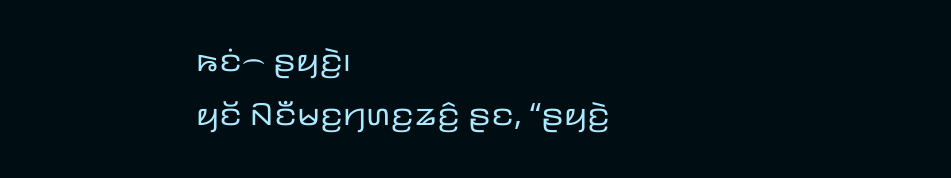ꤒꤢꤦ꤮ ꤔꤟꤢꤧ꤬꤯
ꤟꤢꤩ ꤡꤢꤪꤗꤢ꤬ꤚꤛꤢ꤬ꤘꤢꤨ꤬ ꤔꤢ, “ꤔꤟꤢꤧ꤬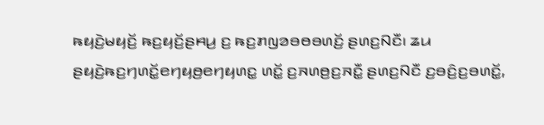ꤒꤟꤢꤧ꤬ꤗꤟꤢꤩ꤬ ꤒꤢ꤬ꤟꤢꤩ꤬ꤔꤌꤣ꤬ ꤢ꤬ ꤒꤢ꤬ꤊꤜꤤꤋꤥꤋꤛꤢꤩ꤬ ꤔꤛꤢ꤬ꤡꤢꤪ꤯ ꤘꤣ ꤔꤟꤢꤧ꤬ꤒꤢ꤬ꤚꤛꤢꤩ꤭ꤕꤚꤟꤥ꤬ꤕꤚꤟꤛꤢ꤭ ꤛꤢꤩ꤭ ꤢ꤬ꤏꤛꤥ꤬ꤢ꤬ꤏꤢꤪ꤭ ꤔꤛꤢ꤬ꤡꤢꤪ ꤢ꤬ꤋꤢꤨ꤬ꤢ꤬ꤋꤛꤢꤩ꤭,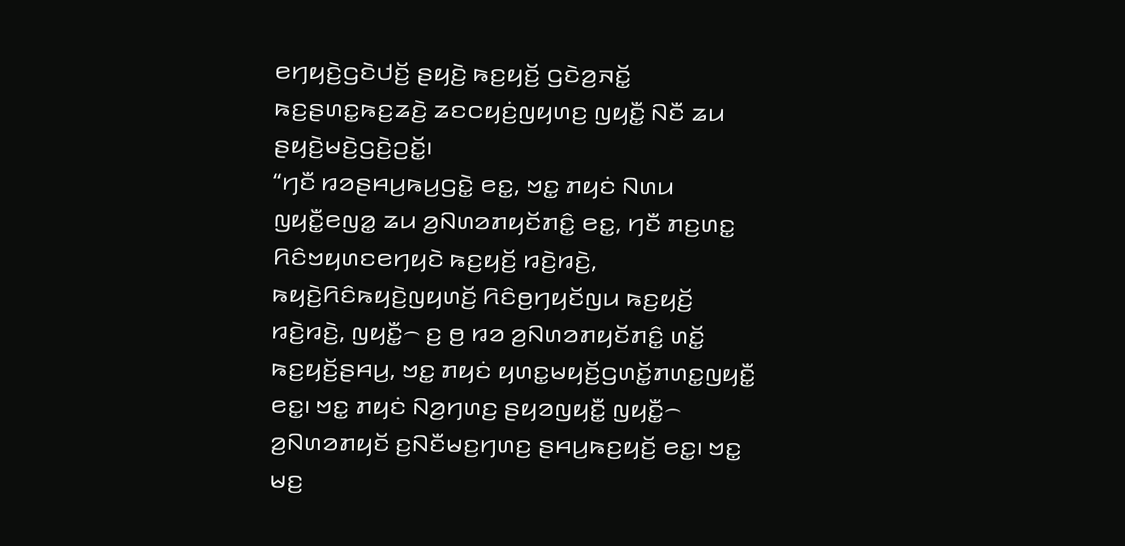ꤕꤚꤟꤢꤧ꤬ꤞꤢꤧꤓꤢꤩ꤬ ꤔꤟꤢꤧ꤬ ꤒꤢ꤬ꤟꤢꤩ꤬ ꤞꤢꤧꤤ꤬ꤏꤢꤩ꤭ ꤒꤢ꤬ꤔꤛꤢ꤭ꤒꤢ꤬ꤘꤢꤧ꤬ ꤘꤢꤍꤟꤢꤦ꤬ꤜꤟꤛꤢ꤬ ꤜꤟꤢꤪ꤭ ꤡꤢꤪ ꤘꤣ ꤔꤟꤢꤧ꤬ꤗꤢꤧ꤬ꤞꤢꤧ꤬ꤑꤢꤩ꤭꤯
“ꤚꤢꤪ ꤙꤤꤔꤌꤣ꤬ꤒꤣ꤬ꤞꤢꤧ꤭ ꤕꤢ꤭, ꤠꤢ꤭ ꤊꤟꤢꤦ ꤡꤛꤣ ꤜꤟꤢꤪ꤭ꤕꤜꤤ꤭ ꤘꤣ ꤤ꤬ꤡꤛꤤꤊꤟꤢꤩꤊꤢꤨ꤭ ꤕꤢ꤭, ꤚꤢꤪ ꤊꤢ꤬ꤛꤢ꤭ ꤖꤢꤨꤠꤟꤛꤢꤕꤚꤟꤢꤧ ꤒꤢ꤬ꤟꤢꤩ꤬ ꤙꤢꤧ꤬ꤙꤢꤧ꤬, ꤒꤟꤢꤧ꤬ꤖꤢꤨꤒꤟꤢꤧ꤬ꤜꤟꤛꤢꤩ꤬ ꤖꤢꤨꤥ꤬ꤚꤟꤢꤩꤜꤣ ꤒꤢ꤬ꤟꤢꤩ꤬ ꤙꤢꤧ꤬ꤙꤢꤧ꤬, ꤜꤟꤢꤪ꤭꤮ ꤢ꤬ ꤥ꤬ ꤙꤤ ꤤ꤬ꤡꤛꤤꤊꤟꤢꤩꤊꤢꤨ꤭ ꤛꤢꤩ꤭ ꤒꤢ꤬ꤟꤢꤩ꤬ꤔꤌꤣ꤬, ꤠꤢ꤭ ꤊꤟꤢꤦ ꤟꤛꤢ꤭ꤗꤟꤢꤩ꤬ꤞꤛꤢꤩ꤭ꤊꤛꤢ꤭ꤜꤟꤢꤪ꤭ ꤕꤢ꤭꤯ ꤠꤢ꤭ ꤊꤟꤢꤦ ꤡꤤ꤬ꤚꤛꤢ꤬ ꤔꤟꤤꤜꤟꤢꤪ꤭ ꤜꤟꤢꤪ꤭꤮ ꤤ꤬ꤡꤛꤤꤊꤟꤢꤩ ꤢ꤬ꤡꤢꤪꤗꤢ꤬ꤚꤛꤢ꤬ ꤔꤌꤣ꤬ꤒꤢ꤬ꤟꤢꤩ꤬ ꤕꤢ꤭꤯ ꤠꤢ꤭ ꤗꤢ꤬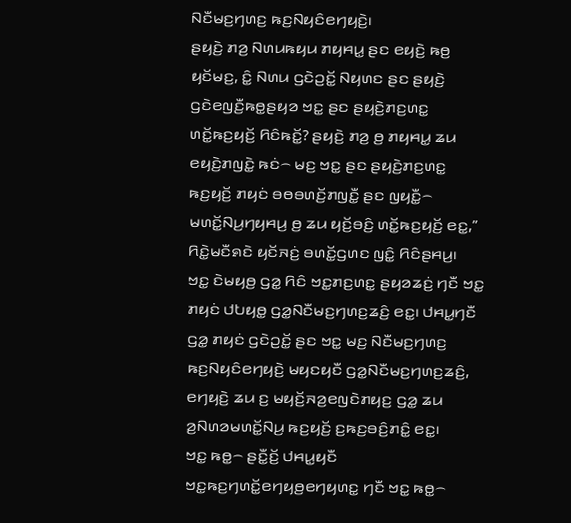ꤡꤢꤪꤗꤢ꤬ꤚꤛꤢ꤬ ꤒꤢ꤬ꤡꤟꤢꤨꤕꤚꤟꤢꤧ꤬꤯
ꤔꤟꤢꤧ꤬ ꤊꤤ꤬ ꤡꤛꤣꤒꤟꤣ ꤊꤟꤌꤣ꤭ ꤔꤢ ꤕꤟꤢꤧ꤬ ꤒꤥ꤬ ꤟꤢꤩꤗꤢ꤬, ꤢꤨ꤭ ꤡꤛꤣ ꤞꤢꤧꤑꤢꤩ꤭ ꤡꤟꤛꤢ ꤔꤢ ꤔꤟꤢꤧ꤬ ꤞꤢꤧꤕꤜꤢꤪ꤬ꤒꤥ꤭ꤔꤟꤤ ꤠꤢ꤭ ꤔꤢ ꤔꤟꤢꤧ꤬ꤊꤢ꤬ꤛꤢ꤭ ꤛꤢꤩ꤭ꤒꤢ꤬ꤟꤢꤩ꤬ ꤖꤢꤨꤒꤢꤩ꤭? ꤔꤟꤢꤧ꤬ ꤊꤤ꤬ ꤥ꤬ ꤊꤟꤌꤣ꤭ ꤘꤣ ꤕꤟꤢꤧ꤬ꤊꤜꤢꤧ꤭ ꤒꤢꤦ꤮ ꤗꤢ꤬ ꤠꤢ꤭ ꤔꤢ ꤔꤟꤢꤧ꤬ꤊꤢ꤬ꤛꤢ꤭ ꤒꤢ꤬ꤟꤢꤩ꤬ ꤊꤟꤢꤦ ꤋꤥꤋꤛꤢꤩ꤬ꤊꤜꤢꤪ꤭ ꤔꤢ ꤜꤟꤢꤪ꤭꤮ ꤗꤛꤢꤩ꤭ꤡꤣ꤬ꤚꤟꤌꤣ꤬ ꤥ꤬ ꤘꤣ ꤟꤢꤩ꤬ꤋꤢꤨ꤬ ꤛꤢꤩ꤭ꤒꤢ꤬ꤟꤢꤩ꤬ ꤕꤢ꤭,” ꤖꤢꤧ꤭ꤗꤢꤪꤎꤢꤧ ꤟꤢꤩꤏꤢꤦ꤬ ꤋꤛꤢꤩ꤭ꤞꤛꤢ ꤜꤢꤨ꤭ ꤖꤢꤨꤔꤌꤣ꤬꤯
ꤠꤢ꤭ ꤢꤧꤗꤟꤥ꤬ ꤞꤤ꤭ ꤖꤢꤨ ꤠꤢ꤭ꤊꤢ꤬ꤛꤢ꤭ ꤔꤟꤤꤘꤢꤦ꤬ ꤚꤢꤪ ꤠꤢ꤭ ꤊꤟꤢꤦ ꤓꤝꤟꤥ꤭ ꤞꤤ꤭ꤡꤢꤪꤗꤢ꤬ꤚꤛꤢ꤬ꤘꤢꤨ꤬ ꤕꤢ꤭꤯ ꤓꤌꤣ꤭ꤚꤢꤪ ꤞꤤ꤭ ꤊꤟꤢꤦ ꤞꤢꤧꤑꤢꤩ꤭ ꤔꤢ ꤠꤢ꤭ ꤗꤢ꤬ ꤡꤢꤪꤗꤢ꤬ꤚꤛꤢ꤬ ꤒꤢ꤬ꤡꤟꤢꤨꤕꤚꤟꤢꤧ꤬ ꤗꤟꤢꤟꤢꤪ ꤞꤤ꤭ꤡꤢꤪꤗꤢ꤬ꤚꤛꤢ꤬ꤘꤢꤨ꤬, ꤕꤚꤟꤢꤧ꤬ ꤘꤣ ꤢ꤬ ꤗꤟꤢꤩ꤬ꤏꤤ꤬ꤕꤜꤢꤧꤊꤟꤢ꤬ ꤞꤤ꤭ ꤘꤣ ꤤ꤬ꤡꤛꤤꤗꤛꤢꤩ꤭ꤡꤣ꤬ ꤒꤢ꤬ꤟꤢꤩ꤬ ꤢ꤬ꤒꤢ꤬ꤋꤢꤨ꤬ꤊꤢꤨ꤭ ꤕꤢ꤭꤯
ꤠꤢ꤭ ꤒꤥ꤭꤮ ꤔꤢꤪ꤭ꤢꤩ꤬ ꤓꤌꤣ꤭ꤟꤢꤪ ꤠꤢ꤭ꤒꤢ꤬ꤚꤛꤢꤩ꤭ꤕꤚꤟꤥ꤬ꤕꤚꤟꤛꤢ꤭ ꤚꤢꤪ ꤠꤢ꤭ ꤒꤥ꤭꤮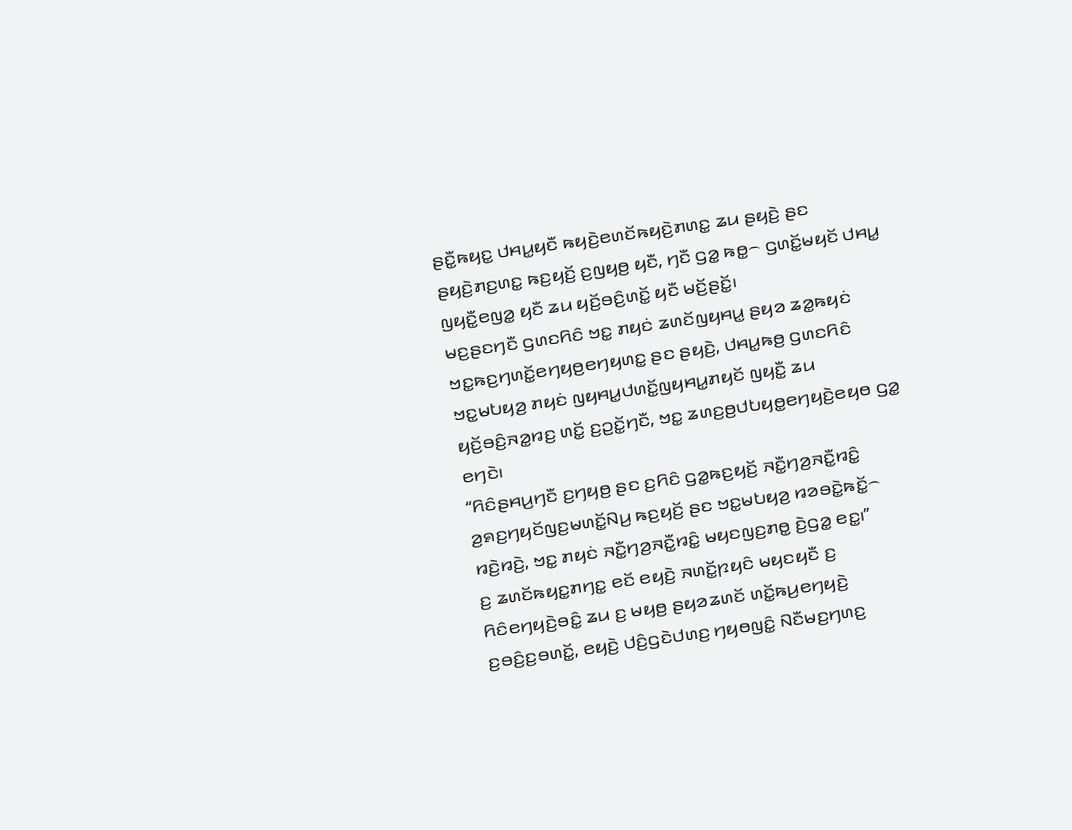ꤔꤢꤪ꤭ꤒꤟꤢ꤭ ꤓꤌꤣ꤭ꤟꤢꤪ ꤒꤟꤢꤧ꤬ꤕꤛꤢꤩꤒꤟꤢꤧ꤬ꤊꤛꤢ꤭ ꤘꤣ ꤔꤟꤢꤧ꤬ ꤔꤢ ꤔꤟꤢꤧ꤬ꤊꤢ꤬ꤛꤢ꤭ ꤒꤢ꤬ꤟꤢꤩ꤬ ꤢ꤬ꤜꤟꤥ꤬ ꤟꤢꤪ, ꤚꤢꤪ ꤞꤤ꤭ ꤒꤥ꤭꤮ ꤞꤛꤢꤩ꤭ꤗꤟꤢꤩ ꤓꤌꤣ꤭ ꤜꤟꤢꤪ꤭ꤕꤜꤤ꤭ ꤟꤢꤪ ꤘꤣ ꤟꤢꤩ꤬ꤋꤢꤨ꤬ꤛꤢꤩ꤭ ꤟꤢꤪ ꤗꤢꤩ꤬ꤔꤢꤩ꤭꤯
ꤗꤢ꤬ꤔꤢꤚꤢꤪ ꤞꤛꤢꤖꤢꤨ ꤠꤢ꤭ ꤊꤟꤢꤦ ꤘꤛꤢꤩꤜꤟꤌꤣ꤭ ꤔꤟꤤ ꤘꤤ꤭ꤒꤟꤢꤦ ꤠꤢ꤭ꤒꤢ꤬ꤚꤛꤢꤩ꤭ꤕꤚꤟꤥ꤬ꤕꤚꤟꤛꤢ꤭ ꤔꤢ ꤔꤟꤢꤧ꤬, ꤓꤌꤣ꤭ꤒꤥ꤬ ꤞꤛꤢꤖꤢꤨ ꤠꤢ꤭ꤗꤝꤟꤤ꤬ ꤊꤟꤢꤦ ꤜꤟꤌꤣ꤭ꤓꤛꤢꤩ꤭ꤜꤟꤌꤣ꤭ꤊꤟꤢꤩ ꤜꤟꤢꤪ꤭ ꤘꤣ ꤟꤢꤩ꤬ꤋꤢꤨ꤬ꤏꤤ꤭ꤙꤢ꤬ ꤛꤢꤩ꤭ ꤢ꤬ꤑꤢꤩ꤭ꤚꤢꤪ, ꤠꤢ꤭ ꤘꤛꤢ꤬ꤥ꤬ꤓꤝꤟꤥ꤭ꤕꤚꤟꤢꤧ꤬ꤕꤟꤥ ꤞꤤ꤭ ꤕꤚꤢꤧ꤯
“ꤖꤢꤨꤔꤌꤣ꤬ꤚꤢꤪ ꤢ꤬ꤚꤟꤥ꤬ ꤔꤢ ꤢ꤬ꤖꤢꤨ ꤞꤤ꤭ꤒꤢ꤬ꤟꤢꤩ꤬ ꤏꤢꤪ꤭ꤚꤤ꤬ꤏꤢꤪ꤭ꤙꤢꤨ꤭ ꤤ꤬ꤎꤢ꤬ꤚꤟꤢꤩꤜꤢ꤬ꤗꤛꤢꤩ꤭ꤡꤣ꤬ ꤒꤢ꤬ꤟꤢꤩ꤬ ꤔꤢ ꤠꤢ꤭ꤗꤝꤟꤤ꤬ ꤙꤤꤋꤢꤧ꤭ꤒꤢꤩ꤭꤮ ꤙꤢꤧ꤬ꤙꤢꤧ꤬, ꤠꤢ꤭ ꤊꤟꤢꤦ ꤏꤢꤪ꤭ꤚꤤ꤬ꤏꤢꤪ꤭ꤙꤢꤨ꤭ ꤗꤟꤢꤜꤢ꤬ꤊꤥ꤭ ꤢꤧ꤬ꤞꤤ꤭ ꤕꤢ꤭꤯”
ꤢ꤬ ꤘꤛꤢꤩꤒꤟꤢ꤭ꤊꤚꤢ꤭ ꤕꤢꤩ ꤕꤟꤢꤧ꤬ ꤏꤛꤢꤩ꤭ꤐꤟꤢꤨ ꤗꤟꤢꤟꤢꤪ ꤢ꤬ ꤖꤢꤨꤕꤚꤟꤢꤧ꤬ꤋꤢꤨ꤭ ꤘꤣ ꤢ꤬ ꤗꤟꤥ꤬ ꤔꤟꤤꤘꤛꤢꤩ ꤛꤢꤩ꤭ꤒꤣ꤬ꤕꤚꤟꤢꤧ꤬ ꤢ꤬ꤋꤢꤨ꤬ꤢ꤬ꤋꤛꤢꤩ꤭, ꤕꤟꤢꤧ꤬ ꤓꤢꤨ꤬ꤞꤢꤧꤓꤛꤢ꤬ ꤚꤟꤥꤜꤢꤨ꤭ ꤡꤢꤪꤗꤢ꤬ꤚꤛꤢ꤬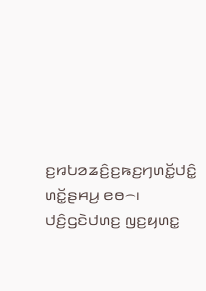ꤢ꤬ꤙꤝꤤꤘꤢꤨ꤬ꤢ꤬ꤒꤢ꤬ꤚꤛꤢꤩ꤭ꤓꤢꤨ꤭ ꤛꤢꤩ꤭ꤔꤌꤣ꤬ ꤕꤥ꤮꤯
ꤓꤢꤨ꤬ꤞꤢꤧꤓꤛꤢ꤬ ꤜꤢ꤬ꤟꤛꤢ꤭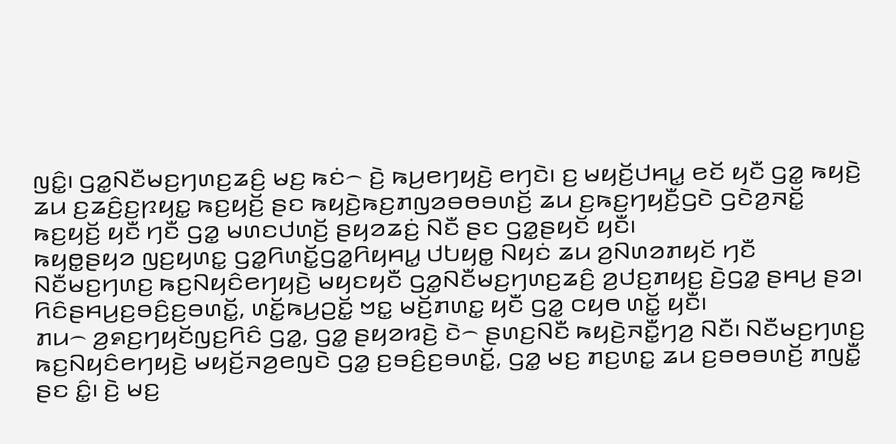ꤜꤢꤨ꤭꤯ ꤞꤤ꤭ꤡꤢꤪꤗꤢ꤬ꤚꤛꤢ꤬ꤘꤢꤨ꤬ ꤗꤢ꤬ ꤒꤢꤦ꤮ ꤢꤧ꤬ ꤒꤣ꤬ꤕꤚꤟꤢꤧ꤬ ꤕꤚꤢꤧ꤯ ꤢ꤬ ꤗꤟꤢꤩ꤬ꤓꤌꤣ꤭ ꤕꤢꤩ ꤟꤢꤪ ꤞꤤ꤭ ꤒꤟꤢꤧ꤬ ꤘꤣ ꤢ꤬ꤘꤢꤨ꤬ꤢ꤬ꤐꤟꤢ꤭ ꤒꤢ꤬ꤟꤢꤩ꤬ ꤔꤢ ꤒꤟꤢꤧ꤬ꤒꤢ꤬ꤊꤜꤤꤋꤥꤋꤛꤢꤩ꤬ ꤘꤣ ꤢ꤬ꤒꤢ꤬ꤚꤟꤢꤪ꤬ꤞꤢꤧ ꤞꤢꤧꤤ꤬ꤏꤢꤩ꤭ ꤒꤢ꤬ꤟꤢꤩ꤬ ꤟꤢꤪ ꤚꤢꤪ ꤞꤤ꤭ ꤗꤛꤢꤓꤛꤢꤩ꤬ ꤔꤟꤤꤘꤢꤦ꤬ ꤡꤢꤪ ꤔꤢ ꤞꤤ꤭ꤔꤟꤢꤩ ꤟꤢꤪ꤯
ꤒꤟꤥ꤭ꤔꤟꤤ ꤜꤢ꤬ꤟꤛꤢ꤭ ꤞꤤ꤭ꤖꤛꤢꤩ꤭ꤞꤤ꤭ꤖꤟꤌꤣ꤭ ꤓꤝꤟꤥ꤭ ꤡꤟꤢꤦ ꤘꤣ ꤤ꤬ꤡꤛꤤꤊꤟꤢꤩ ꤚꤢꤪ ꤡꤢꤪꤗꤢ꤬ꤚꤛꤢ꤬ ꤒꤢ꤬ꤡꤟꤢꤨꤕꤚꤟꤢꤧ꤬ ꤗꤟꤢꤟꤢꤪ ꤞꤤ꤭ꤡꤢꤪꤗꤢ꤬ꤚꤛꤢ꤬ꤘꤢꤨ꤬ ꤤ꤬ꤓꤢ꤬ꤊꤟꤢ꤬ ꤢꤧ꤬ꤞꤤ꤭ ꤔꤌꤣ꤬ ꤔꤤ꤯ ꤖꤢꤨꤔꤌꤣ꤬ꤢ꤬ꤋꤢꤨ꤬ꤢ꤬ꤋꤛꤢꤩ꤭, ꤛꤢꤩ꤭ꤒꤣ꤬ꤑꤢꤩ꤭ ꤠꤢ꤭ ꤗꤢꤩ꤬ꤊꤛꤢ꤭ ꤟꤢꤪ ꤞꤤ꤭ ꤍꤟꤥ ꤛꤢꤩ꤭ ꤟꤢꤪ꤯
ꤊꤣ꤮ ꤤ꤬ꤎꤢ꤬ꤚꤟꤢꤩꤜꤢ꤬ꤖꤢꤨ ꤞꤤ꤭, ꤞꤤ꤭ ꤔꤟꤤꤙꤢꤧ꤬ ꤢꤧ꤮ ꤔꤛꤢ꤬ꤡꤢꤪ ꤒꤟꤢꤧ꤬ꤏꤢꤪ꤭ꤚꤤ꤬ ꤡꤢꤪ꤯ ꤡꤢꤪꤗꤢ꤬ꤚꤛꤢ꤬ ꤒꤢ꤬ꤡꤟꤢꤨꤕꤚꤟꤢꤧ꤬ ꤗꤟꤢꤩ꤬ꤏꤤ꤬ꤕꤜꤢꤧ ꤞꤤ꤭ ꤢ꤬ꤋꤢꤨ꤬ꤢ꤬ꤋꤛꤢꤩ꤭, ꤞꤤ꤭ ꤗꤢ꤬ ꤊꤢ꤬ꤛꤢ꤭ ꤘꤣ ꤢ꤬ꤋꤥꤋꤛꤢꤩ꤬ ꤊꤜꤢꤪ꤭ ꤔꤢ ꤢꤨ꤭꤯ ꤢꤧ꤬ ꤗꤢ꤬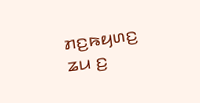ꤊꤢ꤬ꤒꤟꤛꤢ꤬ ꤘꤣ ꤢ꤬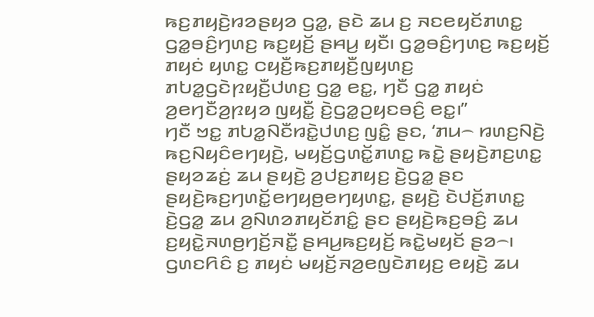ꤒꤢ꤬ꤊꤟꤢꤧ꤬ꤙꤤꤔꤟꤤ ꤞꤤ꤭, ꤔꤢꤧ ꤘꤣ ꤢ꤬ ꤏꤢꤕꤟꤢꤩꤊꤛꤢ꤭ ꤞꤤ꤭ꤋꤢꤨ꤬ꤚꤛꤢ꤬ ꤒꤢ꤬ꤟꤢꤩ꤬ ꤔꤌꤣ꤬ ꤟꤢꤪ꤯ ꤞꤤ꤭ꤋꤢꤨ꤬ꤚꤛꤢ꤬ ꤒꤢ꤬ꤟꤢꤩ꤬ ꤊꤟꤢꤦ ꤟꤛꤢ꤭ ꤍꤟꤢꤪ꤬ꤒꤢ꤬ꤊꤟꤢꤪ꤬ꤜꤟꤛꤢ꤬ ꤊꤝꤤ꤭ꤞꤢꤧꤐꤟꤢꤪ꤬ꤓꤛꤢ꤬ ꤞꤤ꤭ ꤕꤢ꤭, ꤚꤢꤪ ꤞꤤ꤭ ꤊꤟꤢꤦ ꤤ꤬ꤕꤚꤢꤪꤤ꤬ꤐꤟꤤ ꤜꤟꤢꤪ꤭ ꤢꤧ꤬ꤞꤤ꤭ꤑꤟꤢꤋꤢꤨ꤬ ꤕꤢ꤭꤯”
ꤚꤢꤪ ꤠꤢ꤭ ꤊꤝꤤ꤭ꤡꤢꤪꤙꤢꤧ꤭ꤓꤛꤢ꤬ ꤜꤢꤨ꤭ ꤔꤢ, ‘ꤊꤣ꤮ ꤙꤛꤢ꤬ꤡꤢꤧ꤬ ꤒꤢ꤬ꤡꤟꤢꤨꤕꤚꤟꤢꤧ꤬, ꤗꤟꤢꤩ꤬ꤞꤛꤢꤩ꤭ꤊꤛꤢ꤭ ꤒꤢꤧ꤭ ꤔꤟꤢꤧ꤬ꤊꤢ꤬ꤛꤢ꤭ ꤔꤟꤤꤘꤢꤦ꤬ ꤘꤣ ꤔꤟꤢꤧ꤬ ꤤ꤬ꤓꤢ꤬ꤊꤟꤢ꤬ ꤢꤧ꤬ꤞꤤ꤭ ꤔꤢ ꤔꤟꤢꤧ꤬ꤒꤢ꤬ꤚꤛꤢꤩ꤭ꤕꤚꤟꤥ꤬ꤕꤚꤟꤛꤢ꤭, ꤔꤟꤢꤧ꤬ ꤢꤧꤓꤢꤩ꤬ꤊꤛꤢ꤭ ꤢꤧ꤬ꤞꤤ꤭ ꤘꤣ ꤤ꤬ꤡꤛꤤꤊꤟꤢꤩꤊꤢꤨ꤭ ꤔꤢ ꤔꤟꤢꤧ꤬ꤒꤢ꤬ꤋꤢꤨ꤬ ꤘꤣ ꤢ꤬ꤟꤢꤧ꤭ꤏꤛꤥ꤬ꤚꤢꤩ꤬ꤏꤢꤪ꤭ ꤔꤌꤣ꤬ꤒꤢ꤬ꤟꤢꤩ꤬ ꤒꤢꤧ꤭ꤗꤟꤢꤩ ꤔꤤ꤮꤯
ꤞꤛꤢꤖꤢꤨ ꤢ꤬ ꤊꤟꤢꤦ ꤗꤟꤢꤩ꤬ꤏꤤ꤬ꤕꤜꤢꤧꤊꤟꤢ꤬ ꤕꤟꤢꤧ꤬ ꤘꤣ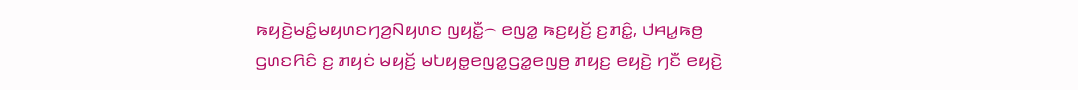ꤒꤟꤢꤧ꤬ꤗꤢꤨ꤭ꤗꤟꤛꤢꤚꤤ꤬ꤡꤟꤛꤢ ꤜꤟꤢꤪ꤭꤮ ꤕꤜꤤ꤭ ꤒꤢ꤬ꤟꤢꤩ꤬ ꤢ꤬ꤊꤢꤨ꤭, ꤓꤌꤣ꤭ꤒꤥ꤬ ꤞꤛꤢꤖꤢꤨ ꤢ꤬ ꤊꤟꤢꤦ ꤗꤟꤢꤩ꤬ ꤗꤝꤟꤥ꤭ꤕꤜꤤ꤭ꤞꤤ꤭ꤕꤜꤥ꤬ ꤊꤟꤢ꤬ ꤕꤟꤢꤧ꤬ ꤚꤢꤪ ꤕꤟꤢꤧ꤬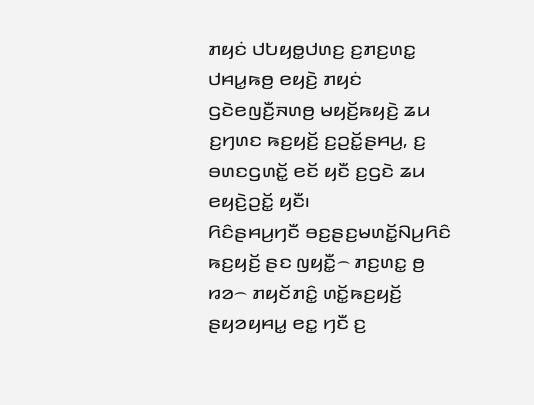ꤊꤟꤢꤦ ꤓꤝꤟꤥ꤭ꤓꤛꤢ꤬ ꤢ꤬ꤊꤢ꤬ꤛꤢ꤭ ꤓꤌꤣ꤭ꤒꤥ꤬ ꤕꤟꤢꤧ꤬ ꤊꤟꤢꤦ ꤞꤢꤧꤕꤜꤢꤪ꤬ꤏꤛꤥ꤬ ꤗꤟꤢꤩ꤬ꤒꤟꤢꤧ꤬ ꤘꤣ ꤢ꤬ꤚꤛꤢ ꤒꤢ꤬ꤟꤢꤩ꤬ ꤢ꤬ꤑꤢꤩ꤭ꤔꤌꤣ꤬, ꤢ꤬ ꤋꤛꤢꤞꤛꤢꤩ꤭ ꤕꤢꤩ ꤟꤢꤪ ꤢ꤬ꤞꤢꤧ ꤘꤣ ꤕꤟꤢꤧ꤬ꤑꤢꤩ꤭ ꤟꤢꤪ꤯
ꤖꤢꤨꤔꤌꤣ꤬ꤚꤢꤪ ꤋꤢ꤬ꤔꤢ꤬ꤗꤛꤢꤩ꤭ꤡꤣ꤬ꤖꤢꤨ ꤒꤢ꤬ꤟꤢꤩ꤬ ꤔꤢ ꤜꤟꤢꤪ꤭꤮ ꤊꤢ꤬ꤛꤢ꤭ ꤥ꤬ ꤙꤤ꤮ ꤊꤟꤢꤩꤊꤢꤨ꤭ ꤛꤢꤩ꤭ꤒꤢ꤬ꤟꤢꤩ꤬ ꤔꤟꤤꤟꤌꤣ꤭ ꤕꤢ꤭ ꤚꤢꤪ ꤢ꤬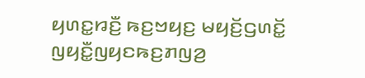ꤟꤛꤢ꤭ꤙꤢꤪ꤬ ꤒꤢ꤬ꤠꤟꤢ꤬ ꤗꤟꤢꤩ꤬ꤞꤛꤢꤩ꤭ ꤜꤟꤢꤪ꤭ꤜꤟꤢꤒꤢ꤬ꤊꤜꤤ꤬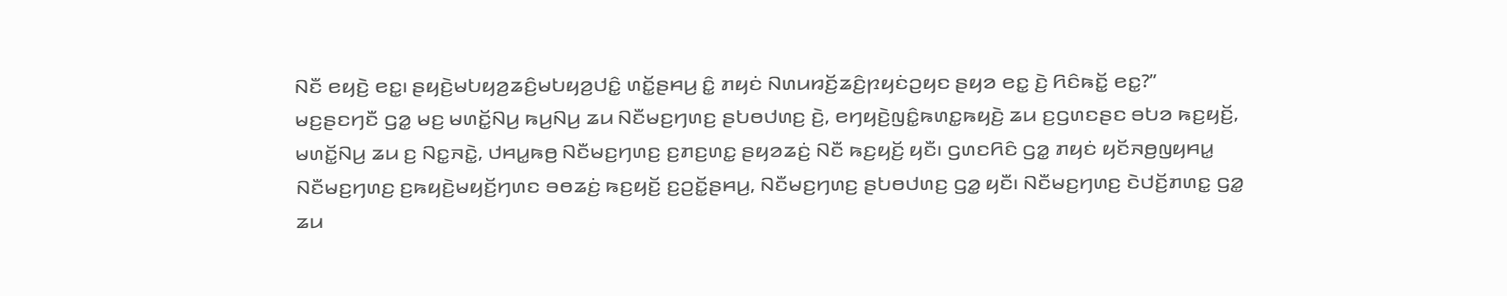ꤡꤢꤪ ꤕꤟꤢꤧ꤬ ꤕꤢ꤭꤯ ꤔꤟꤢꤧ꤬ꤗꤝꤟꤤ꤬ꤘꤢꤨ꤬ꤗꤝꤟꤤ꤬ꤓꤢꤨ꤭ ꤛꤢꤩ꤭ꤔꤌꤣ꤬ ꤢꤨ꤭ ꤊꤟꤢꤦ ꤡꤛꤣꤙꤢꤩ꤬ꤘꤢꤨ꤬ꤐꤟꤢꤦꤑꤟꤢ ꤔꤟꤤ ꤕꤢ꤭ ꤢꤧ꤬ ꤖꤢꤨꤒꤢꤩ꤭ ꤕꤢ꤭?”
ꤗꤢ꤬ꤔꤢꤚꤢꤪ ꤞꤤ꤭ ꤗꤢ꤬ ꤗꤛꤢꤩ꤭ꤡꤣ꤬ ꤒꤣ꤬ꤡꤣ꤬ ꤘꤣ ꤡꤢꤪꤗꤢ꤬ꤚꤛꤢ꤬ ꤔꤝꤥꤓꤛꤢ꤬ ꤢꤧ꤬, ꤕꤚꤟꤢꤧ꤬ꤜꤢꤨ꤭ꤒꤛꤢ꤭ꤒꤟꤢꤧ꤬ ꤘꤣ ꤢ꤬ꤞꤛꤢꤔꤢ ꤋꤝꤤ ꤒꤢ꤬ꤟꤢꤩ꤬, ꤗꤛꤢꤩ꤭ꤡꤣ꤬ ꤘꤣ ꤢ꤬ ꤡꤢ꤭ꤏꤢꤧ꤭, ꤓꤌꤣ꤭ꤒꤥ꤬ ꤡꤢꤪꤗꤢ꤬ꤚꤛꤢ꤬ ꤢ꤬ꤊꤢ꤬ꤛꤢ꤭ ꤔꤟꤤꤘꤢꤦ꤬ ꤡꤢꤪ ꤒꤢ꤬ꤟꤢꤩ꤬ ꤟꤢꤪ꤯ ꤞꤛꤢꤖꤢꤨ ꤞꤤ꤭ ꤊꤟꤢꤦ ꤟꤢꤩꤏꤥ꤬ꤜꤟꤌꤣ꤭ ꤡꤢꤪꤗꤢ꤬ꤚꤛꤢ꤬ ꤢ꤬ꤒꤟꤢꤧ꤬ꤗꤟꤢꤩ꤬ꤚꤛꤢ ꤋꤥꤘꤢꤦ꤬ ꤒꤢ꤬ꤟꤢꤩ꤬ ꤢ꤬ꤑꤢꤩ꤭ꤔꤌꤣ꤬, ꤡꤢꤪꤗꤢ꤬ꤚꤛꤢ꤬ ꤔꤝꤥꤓꤛꤢ꤬ ꤞꤤ꤭ ꤟꤢꤪ꤯ ꤡꤢꤪꤗꤢ꤬ꤚꤛꤢ꤬ ꤢꤧꤓꤢꤩ꤬ꤊꤛꤢ꤭ ꤞꤤ꤭ ꤘꤣ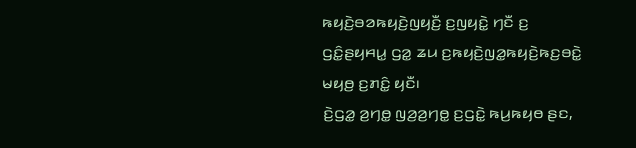ꤒꤟꤢꤧ꤬ꤋꤤꤒꤟꤢꤧ꤬ꤜꤟꤢꤪ꤬ ꤢ꤬ꤜꤟꤢꤧ꤭ ꤚꤢꤪ ꤢ꤬ ꤞꤢꤨ꤭ꤔꤟꤌꤣ꤭ ꤞꤤ꤭ ꤘꤣ ꤢ꤬ꤒꤟꤢꤧ꤬ꤜꤤ꤭ꤒꤟꤢꤧ꤬ꤒꤢ꤬ꤋꤢꤧ꤭ ꤗꤟꤥ꤬ ꤢ꤬ꤊꤢꤨ꤭ ꤟꤢꤪ꤯
ꤢꤧ꤬ꤞꤤ꤭ ꤤ꤬ꤚꤥ꤭ ꤜꤤ꤬ꤤ꤬ꤚꤥ꤭ ꤢ꤬ꤞꤢꤧ꤭ ꤒꤣ꤬ꤒꤟꤥ ꤔꤢ,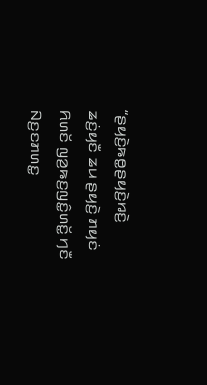“ꤔꤟꤢꤧ꤬ꤒꤥ꤭ꤔꤟꤢꤧ꤬ꤙꤢꤧ꤬ ꤘꤢꤦ꤬ꤟꤢꤪ ꤘꤣ ꤔꤟꤢꤧ꤬ ꤊꤟꤢꤦ ꤖꤛꤢꤩ ꤜꤤ꤬ꤒꤢ꤬ꤜꤢꤨ꤭ꤛꤢꤩ꤭ ꤚꤢꤪ ꤡꤢ꤬ꤢꤊꤛꤢ꤭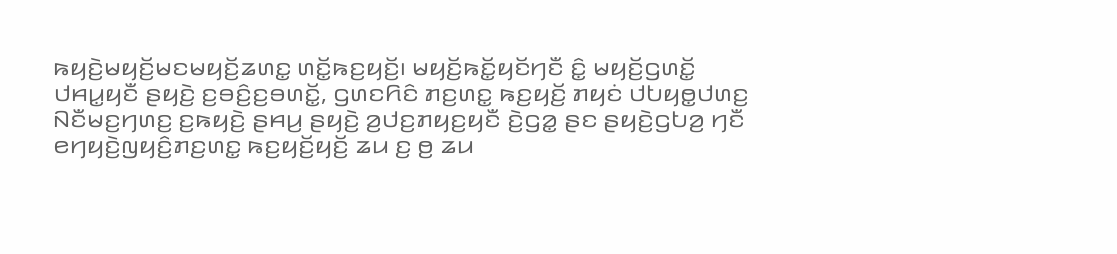ꤒꤟꤢꤧ꤬ꤗꤟꤢꤩ꤬ꤗꤢꤗꤟꤢꤩ꤬ꤘꤛꤢ꤭ ꤛꤢꤩ꤭ꤒꤢ꤬ꤟꤢꤩ꤬꤯ ꤗꤟꤢꤩ꤬ꤒꤢꤩ꤭ꤟꤢꤩꤚꤢꤪ ꤢꤨ꤭ ꤗꤟꤢꤩ꤬ꤞꤛꤢꤩ꤭ ꤓꤌꤣ꤭ꤟꤢꤪ ꤔꤟꤢꤧ꤬ ꤢ꤬ꤋꤢꤨ꤬ꤢ꤬ꤋꤛꤢꤩ꤭, ꤞꤛꤢꤖꤢꤨ ꤊꤢ꤬ꤛꤢ꤭ ꤒꤢ꤬ꤟꤢꤩ꤬ ꤊꤟꤢꤦ ꤓꤝꤟꤥ꤭ꤓꤛꤢ꤬ ꤡꤢꤪꤗꤢ꤬ꤚꤛꤢ꤬ ꤢ꤬ꤒꤟꤢꤧ꤬ ꤔꤌꤣ꤬ ꤔꤟꤢꤧ꤬ ꤤ꤬ꤓꤢ꤬ꤊꤟꤢ꤬ꤟꤢꤪ ꤢꤧ꤬ꤞꤤ꤭ ꤔꤢ ꤔꤟꤢꤧ꤬ꤞꤝꤤ꤬ ꤚꤢꤪ ꤕꤚꤟꤢꤧ꤬ꤜꤟꤢꤨ꤬ꤊꤢ꤬ꤛꤢ꤭ ꤒꤢ꤬ꤟꤢꤩ꤬ꤟꤢꤩ꤬ ꤘꤣ ꤢ꤬ ꤥ꤬ ꤘꤣ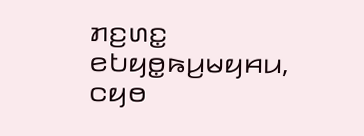ꤊꤢ꤬ꤛꤢ꤭ ꤕꤝꤟꤥ꤭ꤒꤣ꤬ꤗꤟꤌꤣ, ꤍꤟꤥ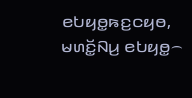ꤕꤝꤟꤥ꤭ꤒꤢ꤬ꤍꤟꤥ, ꤗꤛꤢꤩ꤭ꤡꤣ꤬ ꤕꤝꤟꤥ꤭꤮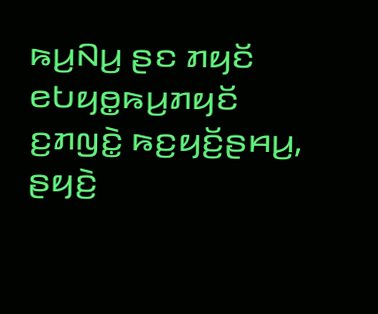ꤒꤣ꤬ꤡꤣ꤬ ꤔꤢ ꤊꤟꤢꤩ ꤕꤝꤟꤥ꤭ꤒꤣ꤬ꤊꤟꤢꤩ ꤢ꤬ꤊꤜꤢꤧ꤭ ꤒꤢ꤬ꤟꤢꤩ꤬ꤔꤌꤣ꤬, ꤔꤟꤢꤧ꤬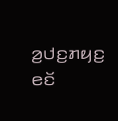ꤤ꤬ꤓꤢ꤬ꤊꤟꤢ꤬ ꤕꤢꤩ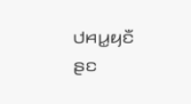ꤓꤌꤣ꤭ꤟꤢꤪ ꤔꤢ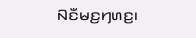ꤡꤢꤪꤗꤢ꤬ꤚꤛꤢ꤬꤯